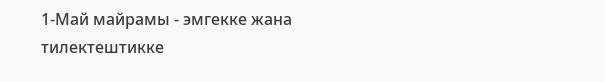1-Май майрамы - эмгекке жана тилектештикке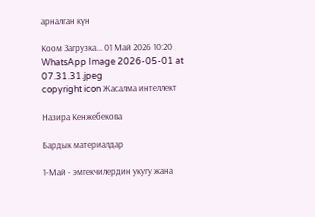арналган күн

Коом Загрузка... 01 Май 2026 10:20
WhatsApp Image 2026-05-01 at 07.31.31.jpeg
copyright icon Жасалма интеллект

Назира Кенжебекова

Бардык материалдар

1-Май - эмгекчилердин укугу жана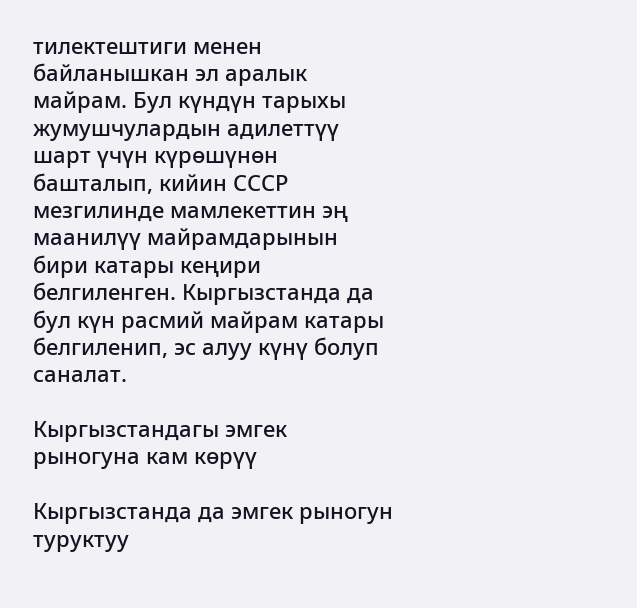тилектештиги менен байланышкан эл аралык майрам. Бул күндүн тарыхы жумушчулардын адилеттүү шарт үчүн күрөшүнөн башталып, кийин СССР мезгилинде мамлекеттин эң маанилүү майрамдарынын бири катары кеңири белгиленген. Кыргызстанда да бул күн расмий майрам катары белгиленип, эс алуу күнү болуп саналат.

Кыргызстандагы эмгек рыногуна кам көрүү

Кыргызстанда да эмгек рыногун туруктуу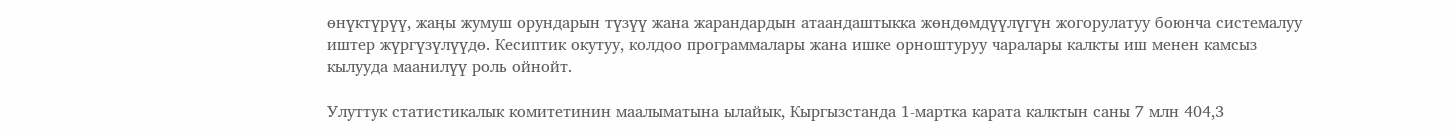өнүктүрүү, жаңы жумуш орундарын түзүү жана жарандардын атаандаштыкка жөндөмдүүлүгүн жогорулатуу боюнча системалуу иштер жүргүзүлүүдө. Кесиптик окутуу, колдоо программалары жана ишке орноштуруу чаралары калкты иш менен камсыз кылууда маанилүү роль ойнойт.

Улуттук статистикалык комитетинин маалыматына ылайык, Кыргызстанда 1-мартка карата калктын саны 7 млн 404,3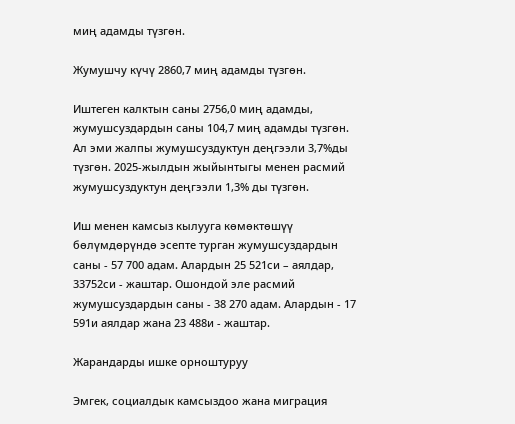миң адамды түзгөн.

Жумушчу күчү 2860,7 миң адамды түзгөн.

Иштеген калктын саны 2756,0 миң адамды, жумушсуздардын саны 104,7 миң адамды түзгөн. Ал эми жалпы жумушсуздуктун деңгээли 3,7%ды түзгөн. 2025-жылдын жыйынтыгы менен расмий жумушсуздуктун деңгээли 1,3% ды түзгөн.

Иш менен камсыз кылууга көмөктөшүү бөлүмдөрүндө эсепте турган жумушсуздардын саны - 57 700 адам. Алардын 25 521си – аялдар, 33752си - жаштар. Ошондой эле расмий жумушсуздардын саны - 38 270 адам. Алардын - 17 591и аялдар жана 23 488и - жаштар.

Жарандарды ишке орноштуруу

Эмгек, социалдык камсыздоо жана миграция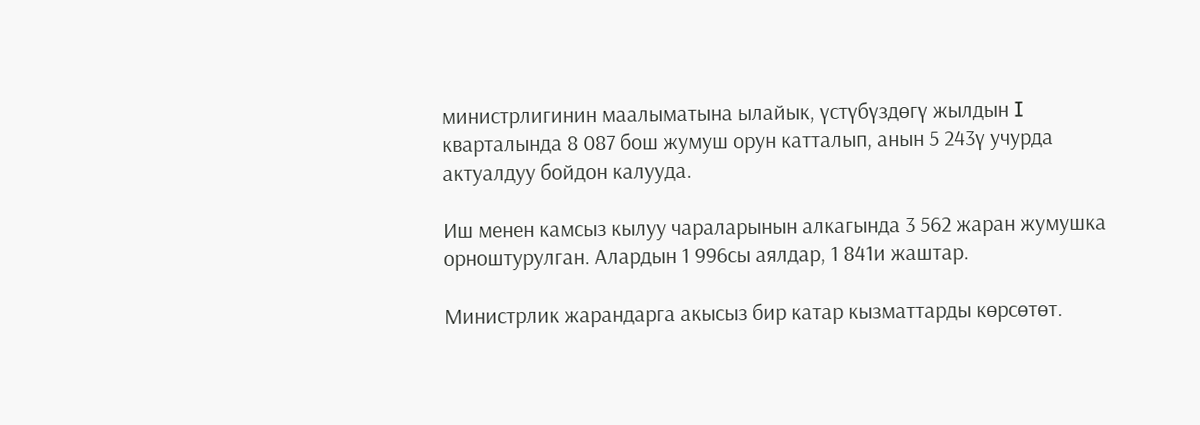министрлигинин маалыматына ылайык, үстүбүздөгү жылдын I кварталында 8 087 бош жумуш орун катталып, анын 5 243ү учурда актуалдуу бойдон калууда.

Иш менен камсыз кылуу чараларынын алкагында 3 562 жаран жумушка орноштурулган. Алардын 1 996сы аялдар, 1 841и жаштар.

Министрлик жарандарга акысыз бир катар кызматтарды көрсөтөт.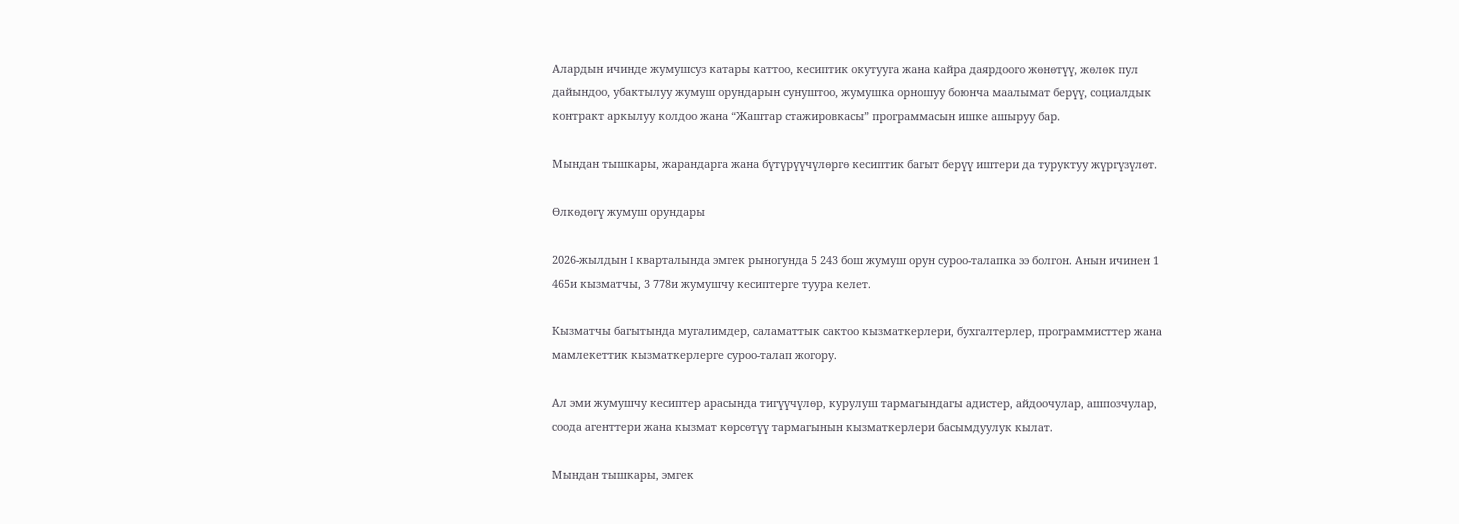Алардын ичинде жумушсуз катары каттоо, кесиптик окутууга жана кайра даярдоого жөнөтүү, жөлөк пул дайындоо, убактылуу жумуш орундарын сунуштоо, жумушка орношуу боюнча маалымат берүү, социалдык контракт аркылуу колдоо жана “Жаштар стажировкасы” программасын ишке ашыруу бар.

Мындан тышкары, жарандарга жана бүтүрүүчүлөргө кесиптик багыт берүү иштери да туруктуу жүргүзүлөт.

Өлкөдөгү жумуш орундары

2026-жылдын I кварталында эмгек рыногунда 5 243 бош жумуш орун суроо-талапка ээ болгон. Анын ичинен 1 465и кызматчы, 3 778и жумушчу кесиптерге туура келет.

Кызматчы багытында мугалимдер, саламаттык сактоо кызматкерлери, бухгалтерлер, программисттер жана мамлекеттик кызматкерлерге суроо-талап жогору.

Ал эми жумушчу кесиптер арасында тигүүчүлөр, курулуш тармагындагы адистер, айдоочулар, ашпозчулар, соода агенттери жана кызмат көрсөтүү тармагынын кызматкерлери басымдуулук кылат.

Мындан тышкары, эмгек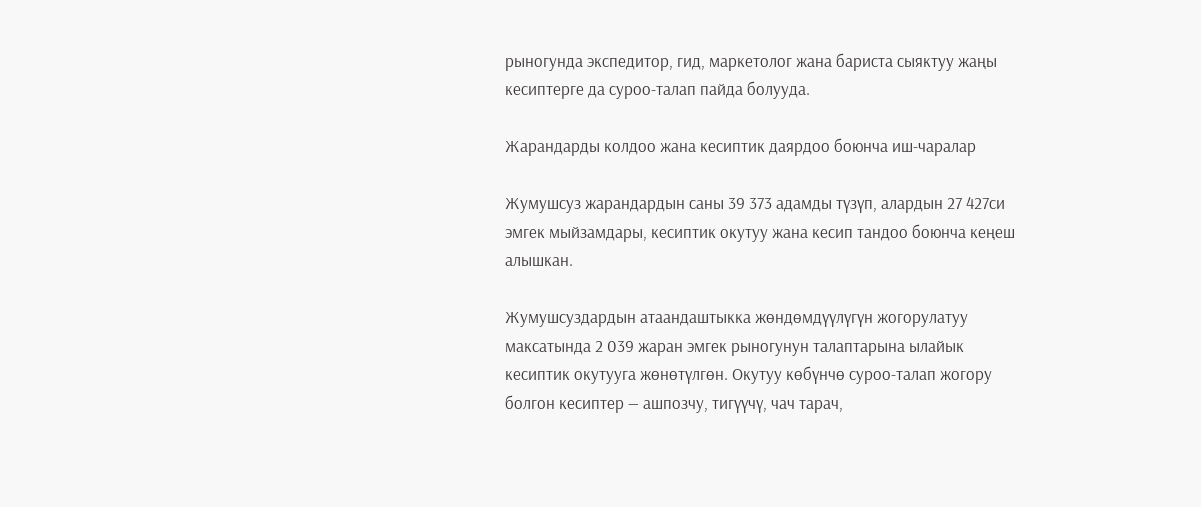рыногунда экспедитор, гид, маркетолог жана бариста сыяктуу жаңы кесиптерге да суроо-талап пайда болууда.

Жарандарды колдоо жана кесиптик даярдоо боюнча иш-чаралар

Жумушсуз жарандардын саны 39 373 адамды түзүп, алардын 27 427си эмгек мыйзамдары, кесиптик окутуу жана кесип тандоо боюнча кеңеш алышкан.

Жумушсуздардын атаандаштыкка жөндөмдүүлүгүн жогорулатуу максатында 2 039 жаран эмгек рыногунун талаптарына ылайык кесиптик окутууга жөнөтүлгөн. Окутуу көбүнчө суроо-талап жогору болгон кесиптер — ашпозчу, тигүүчү, чач тарач,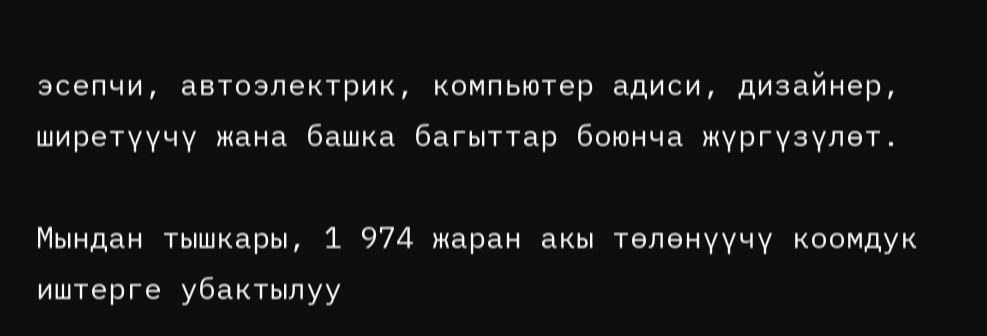эсепчи, автоэлектрик, компьютер адиси, дизайнер, ширетүүчү жана башка багыттар боюнча жүргүзүлөт.

Мындан тышкары, 1 974 жаран акы төлөнүүчү коомдук иштерге убактылуу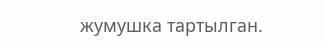жумушка тартылган.